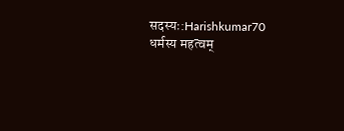सदस्यः:Harishkumar70
धर्मस्य महत्वम्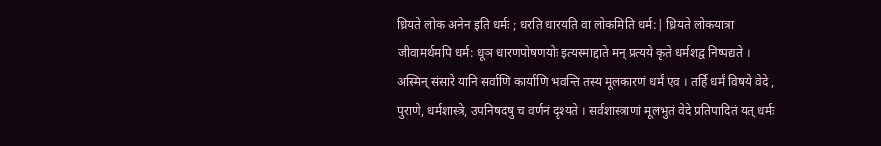ध्रियते लोक अनेन इति धर्मः ; धरति धारयति वा लोकमिति धर्म:| ध्रियते लोकयात्रा जीवामर्थमपि धर्म: धूञ धारणपोषणयोः इत्यस्माद्दाते मन् प्रत्यये कृते धर्मशद्व निष्पद्यते । अस्मिन् संसारे यानि सर्वाणि कार्याणि भवन्ति तस्य मूलकारणं धर्मं एव । तर्हि धर्मं विषये वेदे , पुराणे, धर्मशास्त्रे, उपनिषदषु च वर्णनं दृश्यते । सर्वशास्त्राणां मूलभुतं वेदे प्रतिपादितं यत् धर्मः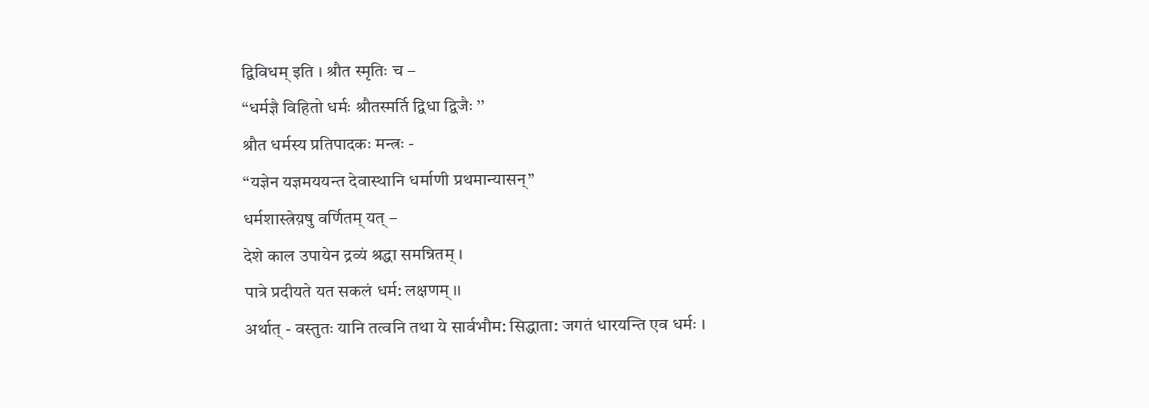द्विविधम् इति । श्रौत स्मृतिः च –
“धर्मज्ञै विहितो धर्मः श्रौतस्मर्ति द्विधा द्विजैः ’’
श्रौत धर्मस्य प्रतिपादकः मन्त्रः -
“यज्ञेन यज्ञमययन्त देवास्थानि धर्माणी प्रथमान्यासन्”
धर्मशास्त्रेय़षु वर्णितम् यत् –
देशे काल उपायेन द्रव्यं श्रद्धा समन्नितम् ।
पात्रे प्रदीयते यत सकलं धर्म: लक्षणम् ।।
अर्थात् - वस्तुतः यानि तत्वनि तथा ये सार्वभौम: सिद्धाता: जगतं धारयन्ति एव धर्मः ।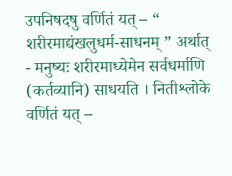उपनिषदषु वर्णितं यत् – “ शरीरमाद्यंखलुधर्म-साधनम् ” अर्थात् - मनुष्यः शरीरमाध्येमेन सर्वधर्माणि (कर्तव्यानि) साधयति । नितीश्लोके वर्णितं यत् –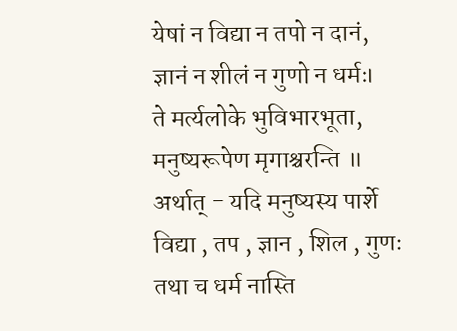येषां न विद्या न तपो न दानं,
ज्ञानं न शीलं न गुणो न धर्मः।
ते मर्त्यलोके भुविभारभूता,
मनुष्यरूपेण मृगाश्चरन्ति ॥
अर्थात् - यदि मनुष्यस्य पार्शे विद्या , तप , ज्ञान , शिल , गुणः तथा च धर्म नास्ति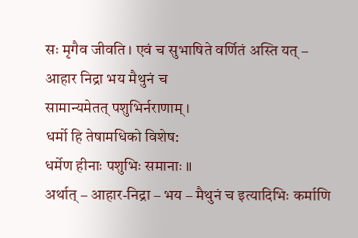सः मृगैव जीवति । एवं च सुभाषिते वर्णितं अस्ति यत् –
आहार निद्रा भय मैथुनं च
सामान्यमेतत् पशुभिर्नराणाम् ।
धर्मो हि तेषामधिको विशेष:
धर्मेण हीनाः पशुभिः समानाः ॥
अर्थात् – आहार-निद्रा – भय – मैथुनं च इत्यादिभिः कर्माणि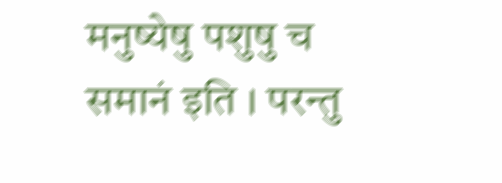मनुष्येषु पशुषु च समानं इति । परन्तु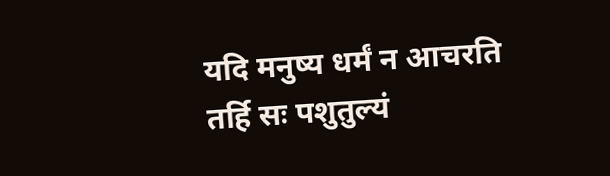यदि मनुष्य धर्मं न आचरति तर्हि सः पशुतुल्यं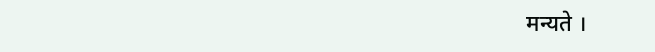मन्यते ।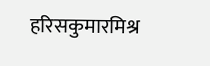हरिसकुमारमिश्र